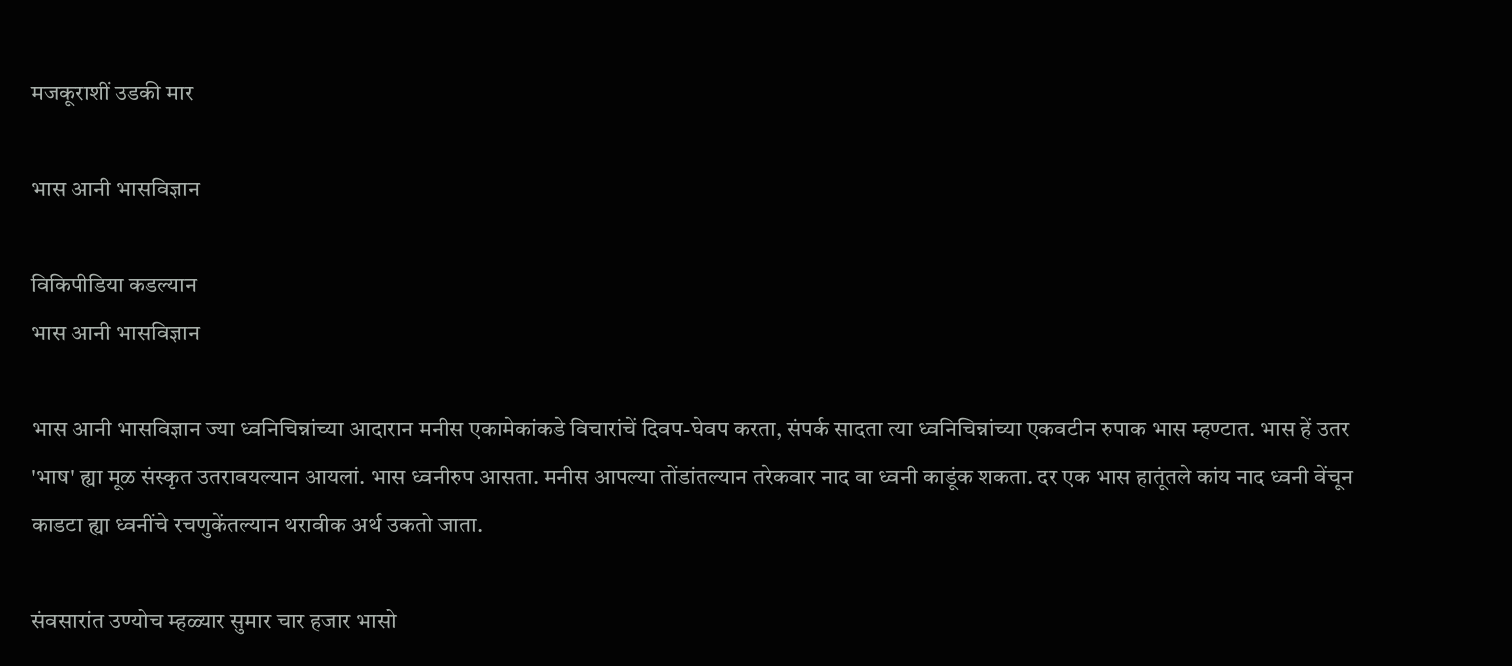मजकूराशीं उडकी मार

भास आनी भासविज्ञान

विकिपीडिया कडल्यान
भास आनी भासविज्ञान

भास आनी भासविज्ञान ज्या ध्वनिचिन्नांच्या आदारान मनीस एकामेकांकडे विचारांचें दिवप-घेवप करता, संपर्क सादता त्या ध्वनिचिन्नांच्या एकवटीन रुपाक भास म्हण्टात. भास हें उतर 'भाष' ह्या मूळ संस्कृत उतरावयल्यान आयलां. भास ध्वनीरुप आसता. मनीस आपल्या तोंडांतल्यान तरेकवार नाद वा ध्वनी काडूंक शकता. दर एक भास हातूंतले कांय नाद ध्वनी वेंचून काडटा ह्या ध्वनींचे रचणुकेंतल्यान थरावीक अर्थ उकतो जाता.

संवसारांत उण्योच म्हळ्यार सुमार चार हजार भासो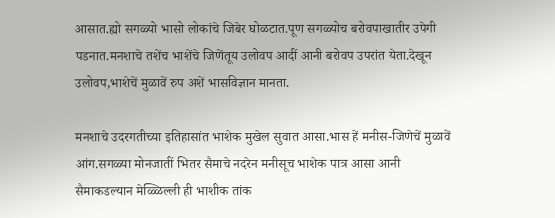आसात.ह्यो सगळ्यो भासो लोकांचे जिबेर घोळटात.पूण सगळ्योच बरोवपाखातीर उपेगी पडनात.मनशाचे तशेंच भाशेंचे जिणेंतूय उलोवप आदीं आनी बरोवप उपरांत येता.देखून उलोवप,भाशेचें मुळावें रुप अशें भासविज्ञान मानता.

मनशाचे उदरगतीच्या इतिहासांत भाशेक मुखेल सुवात आसा.भास हें मनीस-जिणेचें मुळावें आंग.सगळ्या मोनजातीं भितर सैमाचे नदरेन मनीसूच भाशेक पात्र आसा आनी सैमाकडल्यान मेळ्ळिल्ली ही भाशीक तांक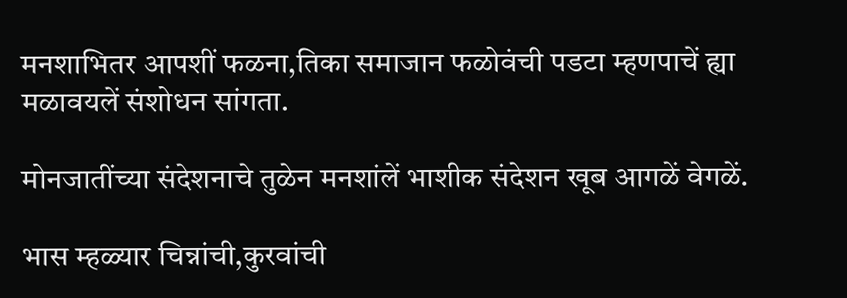मनशाभितर आपशीं फळना,तिका समाजान फळोवंची पडटा म्हणपाचें ह्या मळावयलें संशोधन सांगता.

मोनजातींच्या संदेशनाचे तुळेन मनशांलें भाशीक संदेशन खूब आगळें वेगळें.

भास म्हळ्यार चिन्नांची,कुरवांची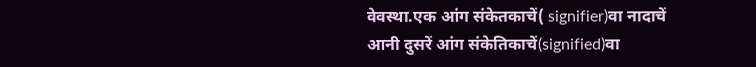वेवस्था.एक आंग संकेतकाचें( signifier)वा नादाचें आनी दुसरें आंग संकेतिकाचें(signified)वा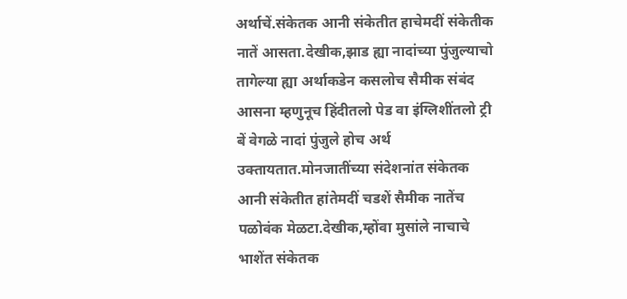अर्थाचें.संकेतक आनी संकेतीत हाचेमदीं संकेतीक नातें आसता.देखीक,झाड ह्या नादांच्या पुंजुल्याचो तागेल्या ह्या अर्थाकडेन कसलोच सैमीक संबंद आसना म्हणुनूच हिंदीतलो पेड वा इंग्लिशींतलो ट्री बें वेगळे नादां पुंजुले होच अर्थ उक्तायतात.मोनजातींच्या संदेशनांत संकेतक आनी संकेतीत हांतेमदीं चडशें सैमीक नातेंच पळोवंक मेळटा.देखीक,म्होंवा मुसांले नाचाचे भाशेंत संकेतक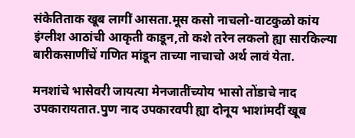संकेतिताक खूब लागीं आसता.मूस कसो नाचलो-वाटकुळो कांय इंग्लीश आठांची आकृती काडून,तो कशे तरेन लकलो ह्या सारकिल्या बारीकसाणींचें गणित मांडून ताच्या नाचाचो अर्थ लावं येता.

मनशांचे भासेवरी जायत्या मेनजातींच्योय भासो तोंडाचे नाद उपकारायतात.पुण नाद उपकारवपी ह्या दोनूय भाशांमदीं खूब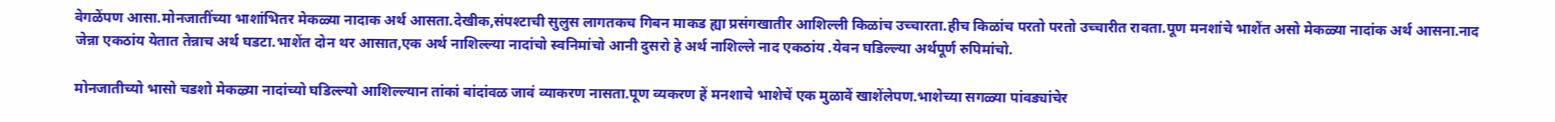वेगळेंपण आसा.मोनजातींच्या भाशांभितर मेकळ्या नादाक अर्थ आसता.देखीक,संपश्टाची सुलुस लागतकच गिबन माकड ह्या प्रसंगखातीर आशिल्ली किळांच उच्चारता.हीच किळांच परतो परतो उच्चारीत रावता.पूण मनशांचे भाशेंत असो मेकळ्या नादांक अर्थ आसना.नाद जेन्ना एकठांय येतात तेन्नाच अर्थ घडटा.भाशेंत दोन थर आसात,एक अर्थ नाशिल्ल्या नादांचो स्वनिमांचो आनी दुसरो हे अर्थ नाशिल्ले नाद एकठांय .येवन घडिल्ल्या अर्थपूर्ण रुपिमांचो.

मोनजातीच्यो भासो चडशो मेकऴ्या नादांच्यो घडिल्ल्यो आशिल्ल्यान तांकां बांदांवळ जावं व्याकरण नासता.पूण व्यकरण हें मनशाचे भाशेचें एक मुळावें खाशेंलेपण.भाशेच्या सगळ्या पांवड्यांचेर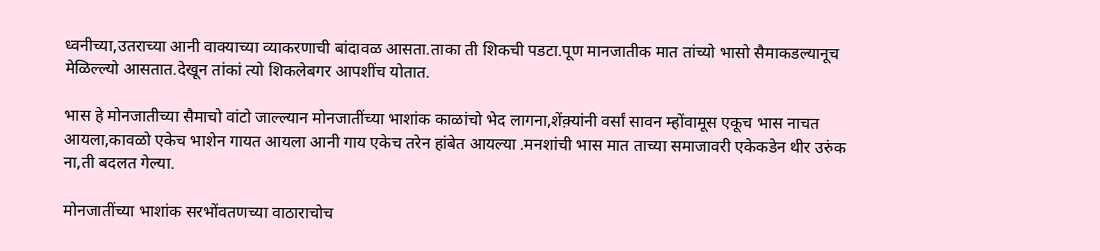ध्वनीच्या,उतराच्या आनी वाक्याच्या व्याकरणाची बांदावळ आसता.ताका ती शिकची पडटा.पूण मानजातीक मात तांच्यो भासो सैमाकडल्यानूच मेळिल्ल्यो आसतात.देखून तांकां त्यो शिकलेबगर आपशींच योतात.

भास हे मोनजातीच्या सैमाचो वांटो जाल्ल्यान मोनजातींच्या भाशांक काळांचो भेद लागना,शेंक़्यांनी वर्सां सावन म्होंवामूस एकूच भास नाचत आयला,कावळो एकेच भाशेन गायत आयला आनी गाय एकेच तरेन हांबेत आयल्या .मनशांची भास मात ताच्या समाजावरी एकेकडेन थीर उरुंक ना,ती बदलत गेल्या.

मोनजातींच्या भाशांक सरभोंवतणच्या वाठाराचोच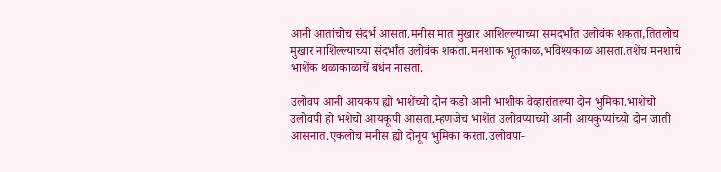आनी आतांचोच संदर्भ आसता.मनीस मात मुखार आशिल्ल्याच्या समदर्भांत उलोवंक शकता,तितलोच मुखार नाशिल्ल्याच्या संदर्भांत उलोवंक शकता.मनशाक भूतकाळ,भविश्यकाळ आसता.तशेंच मनशाचे भाशेंक थळाकाळाचें बधंन नासता.

उलोवप आनी आयकप ह्यो भाशेंच्यो दोन कडो आनी भाशीक वेव्हारांतल्या दोन भुमिका.भाशेचो उलोवपी हो भशेचो आयकूपी आसता.म्हणजेच भाशेंत उलोवप्याच्यो आनी आयकुप्यांच्यो दोन जाती आसनात.एकलोच मनीस ह्यो दोनूय भुमिका करता.उलोवपा-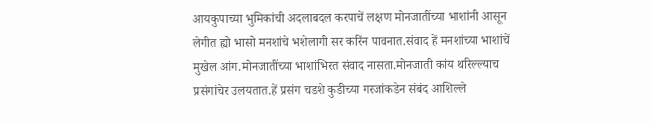आयकुपाच्या भुमिकांची अदलाबदल करपाचें लक्षण मोनजातींच्या भाशांनी आसून लेगीत ह्यो भासो मनशांचे भशेलागी सर करिंन पावनात.संवाद हें मनशांच्या भाशांचें मुखेल आंग.मोनजातींच्या भाशांभिरत संवाद नासता.मोनजाती कांय थरिल्ल्याच प्रसंगांचेर उलयतात.हें प्रसंग चडशे कुडीच्या गरजांकडेन संबंद आशिल्ले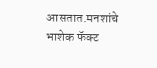आसतात.मनशांचे भाशेक फॅक्ट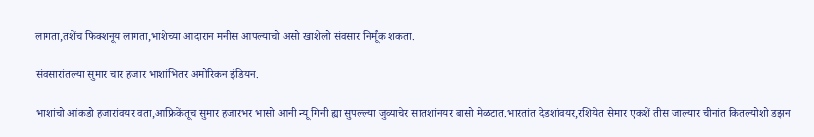लागता,तशेंच फिक्शनूय लागता,भाशेच्या आदारान मनीस आपल्याचो असो खाशेलो संवसार निर्मूंक शकता.

संवसारांतल्या सुमार चार हजार भाशांभितर अमोरिकन इंडियन.

भाशांचो आंकडो हजारांवयर वता,आफ्रिकेंतूच सुमार हजारभर भासो आनी न्यू गिनी ह्या सुपल्ल्या जुव्याचेर सातशांनयर बासो मेळटात.भारतांत देडशांवयर,रशियेत सेमार एकशें तीस जाल्यार चीनांत कितल्योशो डझन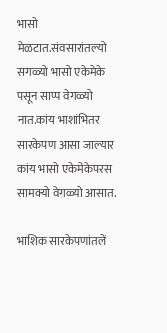भासो मेळटात.संवसारांतल्यो सगळ्यो भासो एकेमेके पसून साप्प वेगळ्यो नात.कांय भाशांभितर सारकेपण आसा जाल्यार कांय भासो एकेमेकेपरस सामक्यो वेगळ्यो आसात.

भाशिक सारकेपणांतलें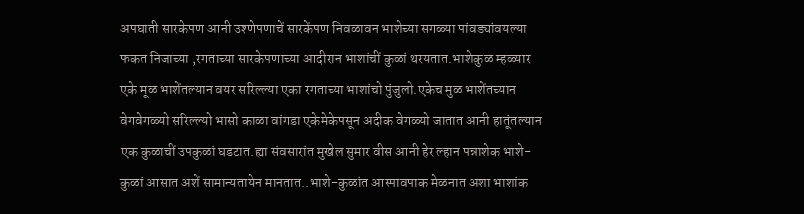अपघाती सारकेपण आनी उश्णेपणाचें सारकेंपण निवळावन भाशेच्या सगळ्या पांवड्यांवयल्या फकत निजाच्या ,रगताच्या सारकेपणाच्या आदीरान भाशांचीं कुळां थरयतात.भाशेकुळ म्हळ्यार एके मूळ भाशेंतल्यान वयर सरिल्ल्या एका रगताच्या भाशांचो पुंजुलो.एकेच मुळ भाशेंतच्यान वेगवेगळ्यो सरिल्ल्यो भासो काळा वांगडा एकेमेकेपसून अदीक वेगळ्यो जातात आनी हातूंतल्यान एक कुळाचीं उपकुळां घडटात.ह्या संवसारांत मुखेल सुमार वीस आनी हेर ल्हान पन्नाशेक भाशे-कुळां आसात अशें सामान्यतायेन मानतात..भाशे-कुळांत आस्पावपाक मेळनात अशा भाशांक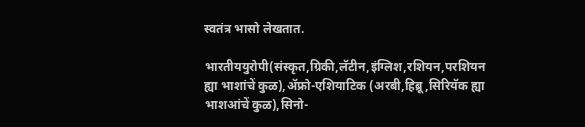स्वतंत्र भासो लेखतात.

भारतीययुरोपी(संस्कृत,ग्रिकी,लॅटीन,इंग्लिश,रशियन,परशियन ह्या भाशांचें कुळ),ॲफ्रो-एशियाटिक (अरबी,हिब्रू,सिरियॅक ह्या भाशआंचें कुळ),सिनो-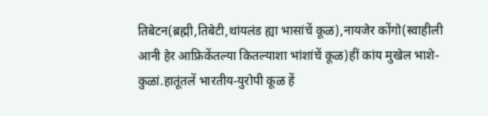तिबेटन(ब्रह्मी,तिबेटी,थांयलंड ह्या भासांचें कूळ),नायजेर कोंगो(स्वाहीली आनी हेर आफ्रिकेंतल्या कितल्याशा भांशांचें कूळ)हीं कांय मुखेल भाशे-कुळां.हातूंतलें भारतीय-युरोपी कूळ हें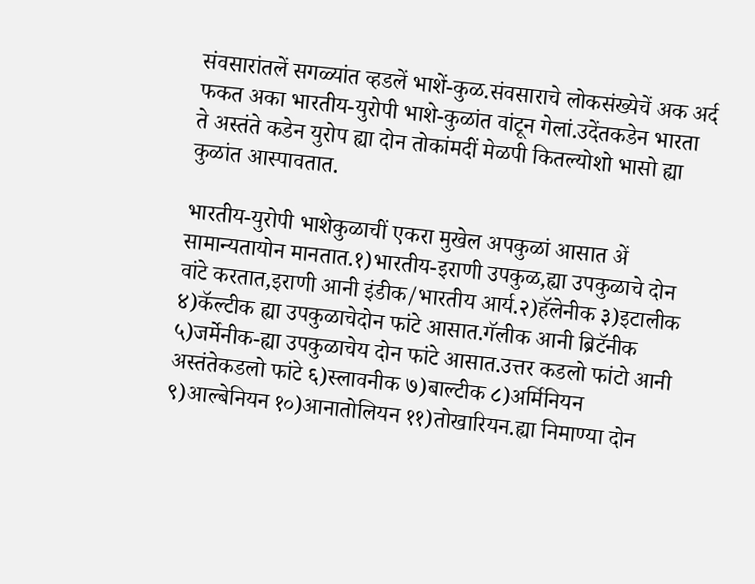संवसारांतलें सगळ्यांत व्हडलें भाशें-कुळ.संवसाराचे लोकसंख्येचें अक अर्द फकत अका भारतीय-युरोपी भाशे-कुळांत वांटून गेलां.उदेंतकडेन भारता ते अस्तंते कडेन युरोप ह्या दोन तोकांमदीं मेळपी कितल्योशो भासो ह्या कुळांत आस्पावतात.

भारतीय-युरोपी भाशेकुळाचीं एकरा मुखेल अपकुळां आसात अें सामान्यतायोन मानतात.१)भारतीय-इराणी उपकुळ,ह्या उपकुळाचे दोन वांटे करतात,इराणी आनी इंडीक/भारतीय आर्य.२)हॅलेनीक ३)इटालीक ४)कॅल्टीक ह्या उपकुळाचेदोन फांटे आसात.गॅलीक आनी ब्रिटॅनीक ५)जर्मेनीक-ह्या उपकुळाचेय दोन फांटे आसात.उत्तर कडलो फांटो आनी अस्तंतेकडलो फांटे ६)स्लावनीक ७)बाल्टीक ८)अर्मिनियन ९)आल्बेनियन १०)आनातोलियन ११)तोखारियन.ह्या निमाण्या दोन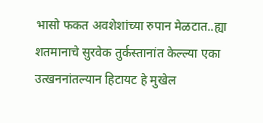भासो फकत अवशेशांच्या रुपान मेळटात..ह्या शतमानाचे सुरवेक तुर्कस्तानांत केल्ल्या एका उत्खननांतल्यान हिटायट हे मुखेल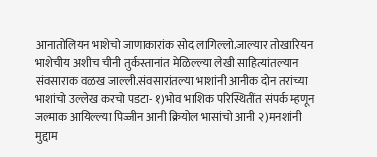आनातोलियन भाशेचो जाणाकारांक सोद लागिल्लो.जाल्यार तोखारियन भाशेचीय अशीच चीनी तुर्कस्तानांत मेळिल्ल्या लेखी साहित्यांतल्यान संवसाराक वळख जाल्ली.संवसारांतल्या भाशांनी आनीक दोन तरांच्या भाशांचो उल्लेख करचो पडटा- १)भोव भाशिक परिस्थितींत संपर्क म्हणून जल्माक आयिल्ल्या पिज्जीन आनी क्रियोल भासांचो आनी २)मनशांनी मुद्दाम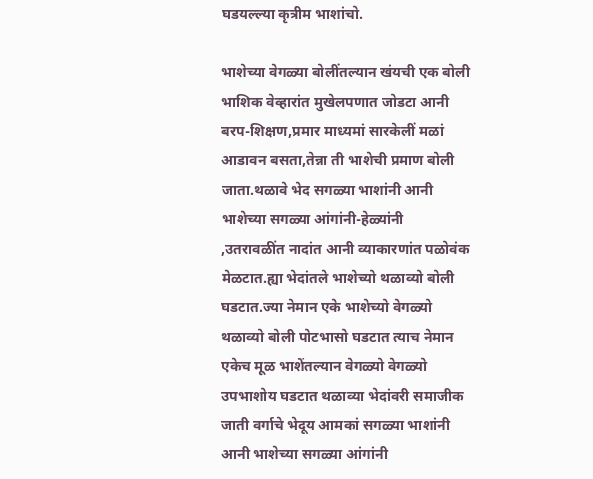घडयल्ल्या कृत्रीम भाशांचो.

भाशेच्या वेगळ्या बोलींतल्यान खंयची एक बोली भाशिक वेव्हारांत मुखेलपणात जोडटा आनी बरप-शिक्षण,प्रमार माध्यमां सारकेलीं मळां आडावन बसता,तेन्ना ती भाशेची प्रमाण बोली जाता.थळावे भेद सगळ्या भाशांनी आनी भाशेच्या सगळ्या आंगांनी-हेळ्यांनी ,उतरावळींत नादांत आनी व्याकारणांत पळोवंक मेळटात.ह्या भेदांतले भाशेच्यो थळाव्यो बोली घडटात.ज्या नेमान एके भाशेच्यो वेगळ्यो थळाव्यो बोली पोटभासो घडटात त्याच नेमान एकेच मूळ भाशेंतल्यान वेगळ्यो वेगळ्यो उपभाशोय घडटात थळाव्या भेदांवरी समाजीक जाती वर्गाचे भेदूय आमकां सगळ्या भाशांनी आनी भाशेच्या सगळ्या आंगांनी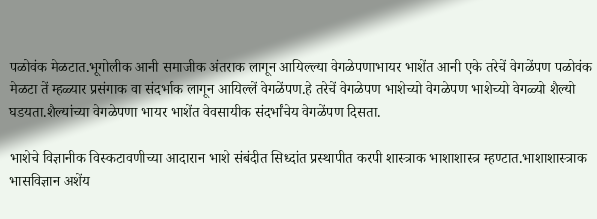पळोवंक मेळटात.भूगोलीक आनी समाजीक अंतराक लागून आयिल्ल्या वेगळेपणाभायर भाशेंत आनी एके तरेचें वेगळेंपण पळोवंक मेळटा तें म्हळ्यार प्रसंगाक वा संदर्भाक लागून आयिल्लें वेगळेंपण.हे तरेचें वेगळेपण भाशेच्यो वेगळेपण भाशेच्यो वेगळ्यो शैल्यो घडयता.शैल्यांच्या वेगळेपणा भायर भाशेंत वेवसायीक संदर्भांचेय वेगळेंपण दिसता.

भाशेचे विज्ञानीक विस्कटावणीच्या आदारान भाशे संबंदीत सिध्दांत प्रस्थापीत करपी शास्त्राक भाशाशास्त्र म्हण्टात.भाशाशास्त्राक भासविज्ञान अशेंय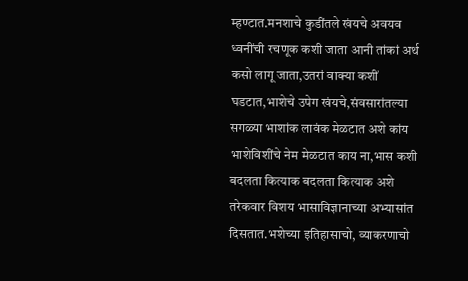म्हण्टात.मनशाचे कुडींतले खंयचे अवयव ध्वनींची रचणूक कशी जाता आनी तांकां अर्थ कसो लागू जाता,उतरां वाक्या कशीं घडटात,भाशेचे उपेग खंयचे,संवसारांतल्या सगळ्या भाशांक लावंक मेळटात अशे कांय भाशेविशींचे नेम मेळटात काय ना,भास कशी बदलता कित्याक बदलता कित्याक अशे तरेकवार विशय भासाविज्ञानाच्या अभ्यासांत दिसतात.भशेच्या इतिहासाचो, व्याकरणाचो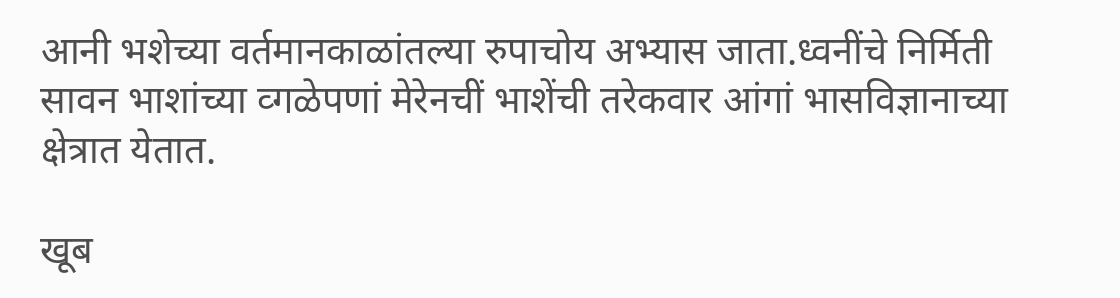आनी भशेच्या वर्तमानकाळांतल्या रुपाचोय अभ्यास जाता.ध्वनींचे निर्मिती सावन भाशांच्या व्गळेपणां मेरेनचीं भाशेंची तरेकवार आंगां भासविज्ञानाच्या क्षेत्रात येतात.

खूब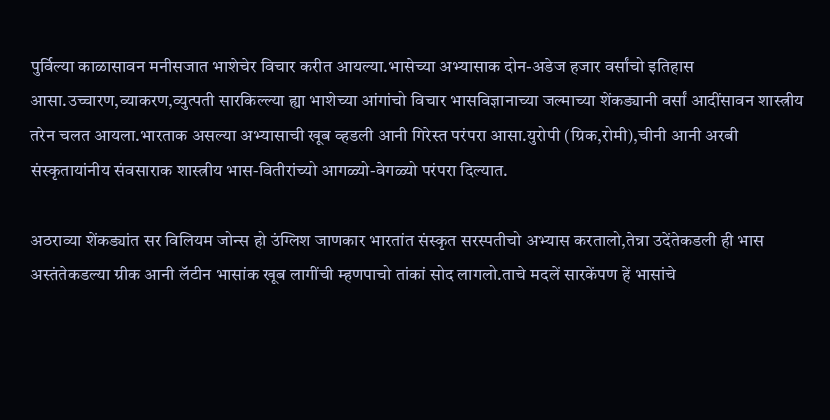पुर्विल्या काळासावन मनीसजात भाशेचेर विचार करीत आयल्या.भासेच्या अभ्यासाक दोन-अडेज हजार वर्सांचो इतिहास आसा.उच्चारण,व्याकरण,व्युत्पती सारकिल्ल्या ह्या भाशेच्या आंगांचो विचार भासविज्ञानाच्या जल्माच्या शेंकड्यानी वर्सां आदींसावन शास्त्रीय तरेन चलत आयला.भारताक असल्या अभ्यासाची खूब व्हडली आनी गिरेस्त परंपरा आसा.युरोपी (ग्रिक,रोमी),चीनी आनी अरबी संस्कृतायांनीय संवसाराक शास्त्रीय भास-वितीरांच्यो आगळ्यो-वेगळ्यो परंपरा दिल्यात.

अठराव्या शेंकड्यांत सर विलियम जोन्स हो उंग्लिश जाणकार भारतांत संस्कृत सरस्पतीचो अभ्यास करतालो,तेन्ना उदेंतेकडली ही भास अस्तंतेकडल्या ग्रीक आनी लॅटीन भासांक खूब लागींची म्हणपाचो तांकां सोद लागलो.ताचे मदलें सारकेंपण हें भासांचे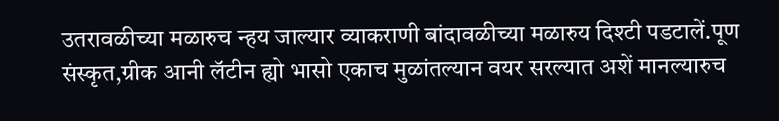उतरावळीच्या मळारुच न्हय जाल्यार व्याकराणी बांदावळीच्या मळारुय दिश्टी पडटालें.पूण संस्कृत,ग्रीक आनी लॅटीन ह्यो भासो एकाच मुळांतल्यान वयर सरल्यात अशें मानल्यारुच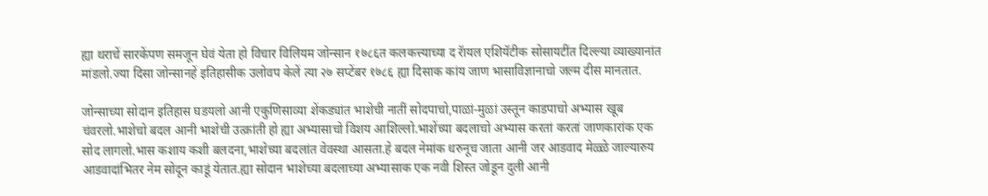ह्या थराचें सारकेंपण समजून घेवं येता हो विचार विलियम जोन्सान १७८६त कलकत्त्याच्या द रॅायल एशियॅटीक सोसायटींत दिल्ल्या व्याख्यानांत मांडलो.ज्या दिसा जोन्सानहें इतिहासीक उलोवप केलें त्या २७ सप्टेंबर १७८६ ह्या दिसाक कांय जाण भासाविज्ञानाचो जल्म दीस मानतात.

जोन्साच्या सोदान इतिहास घडयलो आनी एकुणिसाव्या शेंकड्यांत भाशेची नातीं सोदपाचो,पाळां-मुळां उस्तून काडपाचो अभ्यास खूब चंवरलो.भाशेचो बदल आनी भाशेची उत्क्रांती हो ह्या अभ्यासाचो विशय आशिल्लो.भाशेंच्या बदलाचो अभ्यास करतां करतां जाणकारांक एक सोद लागलो.भास कशाय कशी बलदना,भाशेच्या बदलांत वेवस्था आसता.हे बदल नेमांक धरुनूच जाता आनी जर आडवाद मेळ्ळे जाल्यारुय आडवादांभितर नेम सोदून काडूं येतात.ह्या सोदान भाशेच्या बदलाच्या अभ्यासाक एक नवी शिस्त जोडून दुली आनी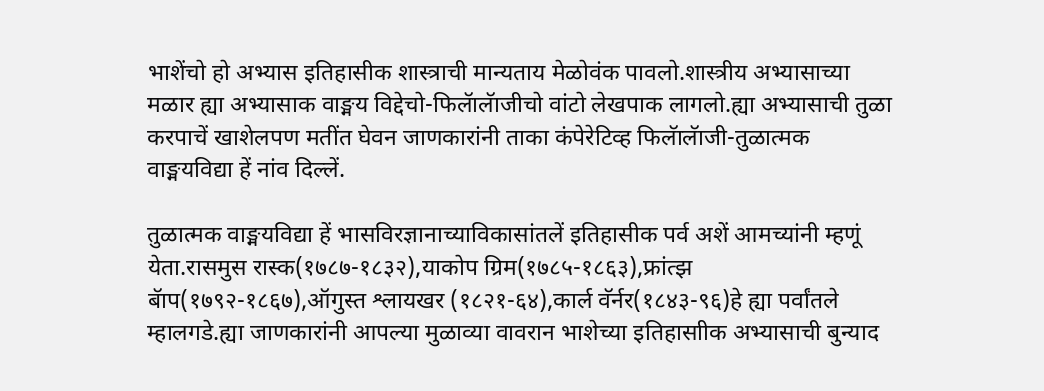भाशेंचो हो अभ्यास इतिहासीक शास्त्राची मान्यताय मेळोवंक पावलो.शास्त्रीय अभ्यासाच्या मळार ह्या अभ्यासाक वाङ्मय विद्देचो-फिलॅालॅाजीचो वांटो लेखपाक लागलो.ह्या अभ्यासाची तुळा करपाचें खाशेलपण मतींत घेवन जाणकारांनी ताका कंपेरेटिव्ह फिलॅालॅाजी-तुळात्मक वाङ्मयविद्या हें नांव दिल्लें.

तुळात्मक वाङ्मयविद्या हें भासविरज्ञानाच्याविकासांतलें इतिहासीक पर्व अशें आमच्यांनी म्हणूं येता.रासमुस रास्क(१७८७-१८३२),याकोप ग्रिम(१७८५-१८६३),फ्रांत्झ बॅाप(१७९२-१८६७),ऑगुस्त श्लायखर (१८२१-६४),कार्ल वॅर्नर(१८४३-९६)हे ह्या पर्वांतले म्हालगडे.ह्या जाणकारांनी आपल्या मुळाव्या वावरान भाशेच्या इतिहासाीक अभ्यासाची बुन्याद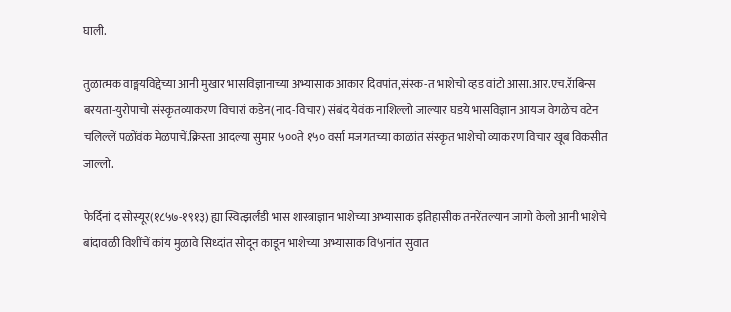घाली.

तुळात्मक वाङ्मयविद्देच्या आनी मुखार भासविज्ञानाच्या अभ्यासाक आकार दिवपांत,संस्क-त भाशेचो व्हड वांटो आसा.आर.एच.रॅाबिन्स बरयता-युरोपाचो संस्कृतव्याकरण विचारां कडेन(नाद-विचार) संबंद येवंक नाशिल्लो जाल्यार घडये भासविज्ञान आयज वेगळेच वटेन चलिल्लें पळोंवंक मेळपाचें.क्रिस्ता आदल्या सुमार ५००ते १५० वर्सा मजगतच्या काळांत संस्कृत भाशेचो व्याकरण विचार खूब विकसीत जाल्लो.

फेर्दिनां द सोस्यूर(१८५७-१९१३) ह्या स्वित्झर्लंडी भास शास्त्राज्ञान भाशेच्या अभ्यासाक इतिहासीक तनरेंतल्यान जागो केलो आनी भाशेचे बांदावळी विशींचें कांय मुळावे सिध्दांत सोदून काडून भाशेच्या अभ्यासाक वि५ानांत सुवात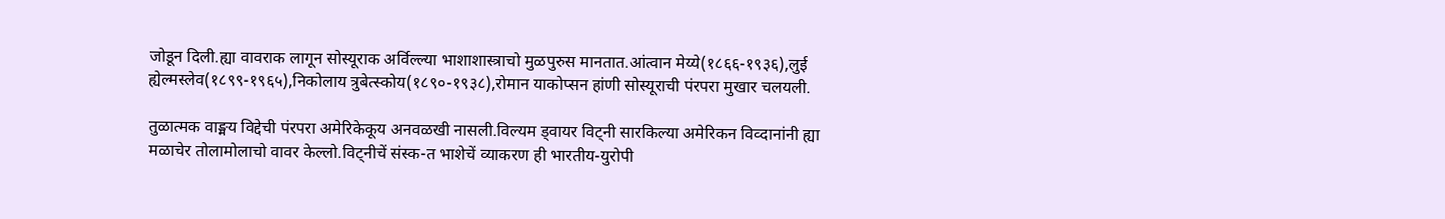जोडून दिली.ह्या वावराक लागून सोस्यूराक अर्विल्ल्या भाशाशास्त्राचो मुळपुरुस मानतात.आंत्वान मेय्ये(१८६६-१९३६),लुई ह्येल्मस्लेव(१८९९-१९६५),निकोलाय त्रुबेत्स्कोय(१८९०-१९३८),रोमान याकोप्सन हांणी सोस्यूराची पंरपरा मुखार चलयली.

तुळात्मक वाङ्मय विद्देची पंरपरा अमेरिकेकूय अनवळखी नासली.विल्यम ड्वायर विट्नी सारकिल्या अमेरिकन विव्दानांनी ह्या मळाचेर तोलामोलाचो वावर केल्लो.विट्नीचें संस्क-त भाशेचें व्याकरण ही भारतीय-युरोपी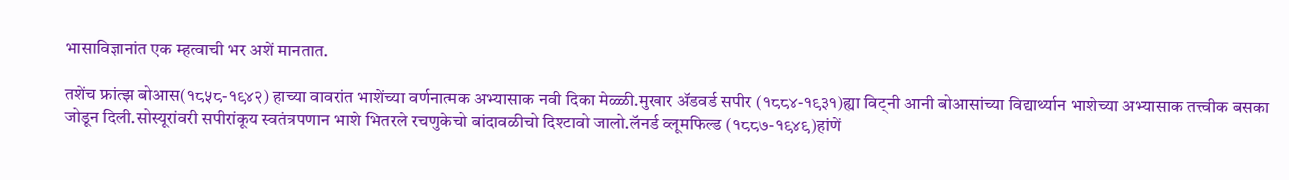भासाविज्ञानांत एक म्हत्वाची भर अशें मानतात.

तशेंच फ्रांत्झ बोआस(१८५८-१९४२) हाच्या वावरांत भाशेंच्या वर्णनात्मक अभ्यासाक नवी दिका मेळ्ळी.मुखार ॲडवर्ड सपीर (१८८४-१९३१)ह्या विट्नी आनी बोआसांच्या विद्यार्थ्यान भाशेच्या अभ्यासाक तत्त्वीक बसका जोडून दिली.सोस्यूरांवरी सपीरांकूय स्वतंत्रपणान भाशे भितरले रचणुकेचो बांदावळीचो दिश्टावो जालो.लॅनर्ड व्लूमफिल्ड (१८८७-१९४९)हांणें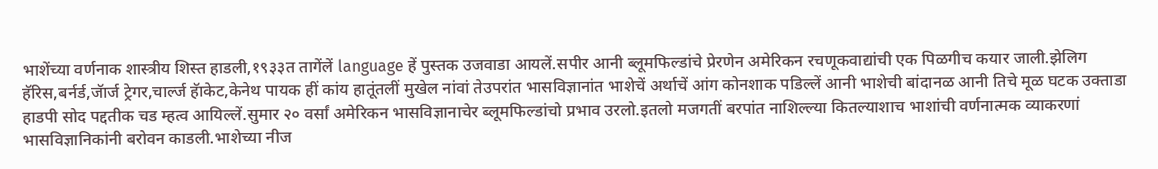भाशेंच्या वर्णनाक शास्त्रीय शिस्त हाडली,१९३३त तागेंलें language हें पुस्तक उजवाडा आयलें.सपीर आनी ब्लूमफिल्डांचे प्रेरणेन अमेरिकन रचणूकवाद्यांची एक पिळगीच कयार जाली.झेलिग हॅरिस,बर्नर्ड,जॅार्ज ट्रेगर,चार्ल्ज हॅाकेट,केनेथ पायक हीं कांय हातूंतलीं मुखेल नांवां तेउपरांत भासविज्ञानांत भाशेचें अर्थाचें आंग कोनशाक पडिल्लें आनी भाशेची बांदानळ आनी तिचे मूळ घटक उक्ताडा हाडपी सोद पद्दतीक चड म्हत्व आयिल्लें.सुमार २० वर्सां अमेरिकन भासविज्ञानाचेर ब्लूमफिल्डांचो प्रभाव उरलो.इतलो मजगतीं बरपांत नाशिल्ल्या कितल्याशाच भाशांची वर्णनात्मक व्याकरणां भासविज्ञानिकांनी बरोवन काडली.भाशेच्या नीज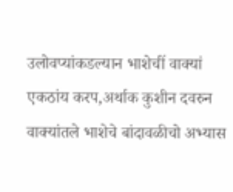उलोवप्यांकडल्यान भाशेचीं वाक्यां एकठांय करप,अर्थाक कुशीन दवरुन वाक्यांतले भाशेचे बांदावळीचो अभ्यास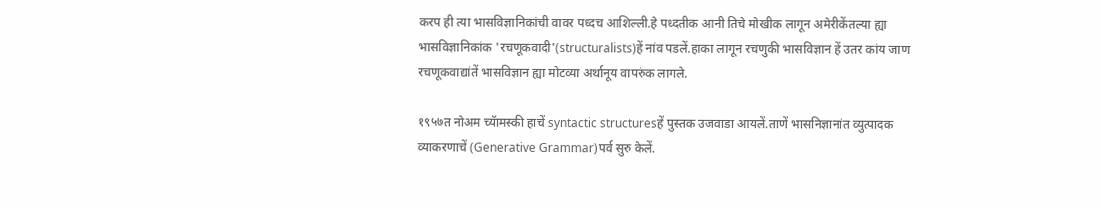करप ही त्या भासविज्ञानिकांची वावर पध्दच आशिल्ली.हे पध्दतीक आनी तिचे मोखीक लागून अमेरीकेंतल्या ह्या भासविज्ञानिकांक 'रचणूकवादी'(structuralists)हें नांव पडलें.हाका लागून रचणुकी भासविज्ञान हें उतर कांय जाण रचणूकवाद्यांतें भासविज्ञान ह्या मोटव्या अर्थानूय वापरुंक लागले.

१९५७त नोअम च्यॅामस्की हाचें syntactic structuresहें पुस्तक उजवाडा आयलें.ताणें भासनिज्ञानांत व्युत्पादक व्याकरणाचें (Generative Grammar)पर्व सुरु केलें.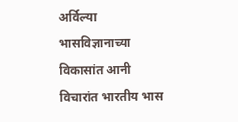अर्विल्या भासविज्ञानाच्या विकासांत आनी विचारांत भारतीय भास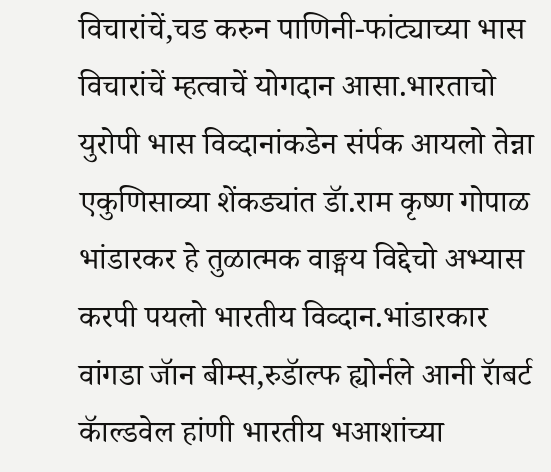विचारांचें,चड करुन पाणिनी-फांट्याच्या भास विचारांचें म्हत्वाचें योगदान आसा.भारताचो युरोपी भास विव्दानांकडेन संर्पक आयलो तेन्ना एकुणिसाव्या शेंकड्यांत डॅा.राम कृष्ण गोपाळ भांडारकर हे तुळात्मक वाङ्मय विद्देचो अभ्यास करपी पयलो भारतीय विव्दान.भांडारकार वांगडा जॅान बीम्स,रुडॅाल्फ ह्योर्नले आनी रॅाबर्ट कॅाल्डवेल हांणी भारतीय भआशांच्या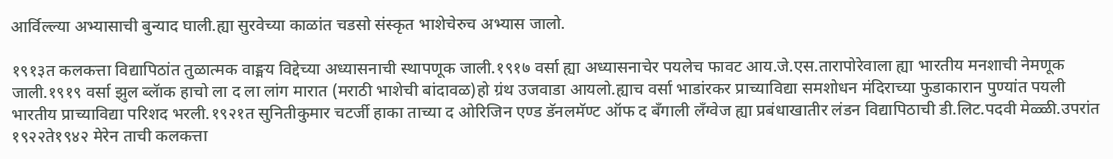आर्विल्ल्या अभ्यासाची बुन्याद घाली.ह्या सुरवेच्या काळांत चडसो संस्कृत भाशेचेरुच अभ्यास जालो.

१९१३त कलकत्ता विद्यापिठांत तुळात्मक वाङ्मय विद्देच्या अध्यासनाची स्थापणूक जाली.१९१७ वर्सा ह्या अध्यासनाचेर पयलेच फावट आय.जे.एस.तारापोरेवाला ह्या भारतीय मनशाची नेमणूक जाली.१९१९ वर्सा झुल ब्लॅाक हाचो ला द ला लांग मारात (मराठी भाशेची बांदावळ)हो ग्रंथ उजवाडा आयलो.ह्याच वर्सा भाडांरकर प्राच्याविद्या समशोधन मंदिराच्या फुडाकारान पुण्यांत पयली भारतीय प्राच्याविद्या परिशद भरली.१९२१त सुनितीकुमार चटर्जी हाका ताच्या द ओरिजिन एण्ड डॅनलमॅण्ट ऑफ द बँगाली लँग्वेज ह्या प्रबंधाखातीर लंडन विद्यापिठाची डी.लिट.पदवी मेळ्ळी.उपरांत १९२२ते१९४२ मेरेन ताची कलकत्ता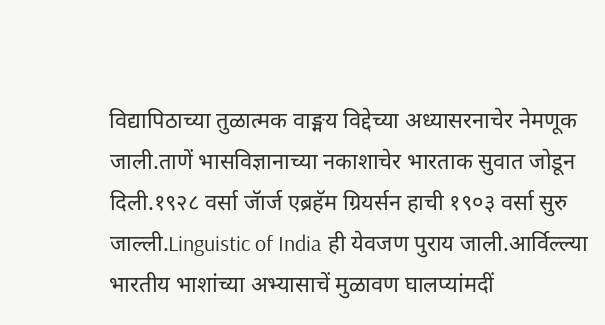विद्यापिठाच्या तुळात्मक वाङ्मय विद्देच्या अध्यासरनाचेर नेमणूक जाली.ताणें भासविज्ञानाच्या नकाशाचेर भारताक सुवात जोडून दिली.१९२८ वर्सा जॅार्ज एब्रहॅम ग्रियर्सन हाची १९०३ वर्सा सुरु जाल्ली.Linguistic of India ही येवजण पुराय जाली.आर्विल्ल्या भारतीय भाशांच्या अभ्यासाचें मुळावण घालप्यांमदीं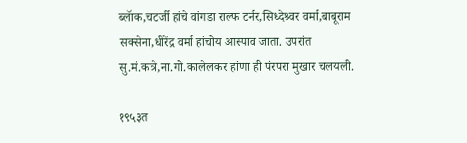ब्लॅाक,चटर्जी हांचे वांगडा राल्फ टर्नर,सिध्देश्र्वर वर्मा,बाबूराम सक्सेना,धीरेंद्र वर्मा हांचोय आस्पाव जाता. उपरांत सु.मं.कत्रे,ना.गो.कालेलकर हांणा ही पंरपरा मुखार चलयली.

१९५३त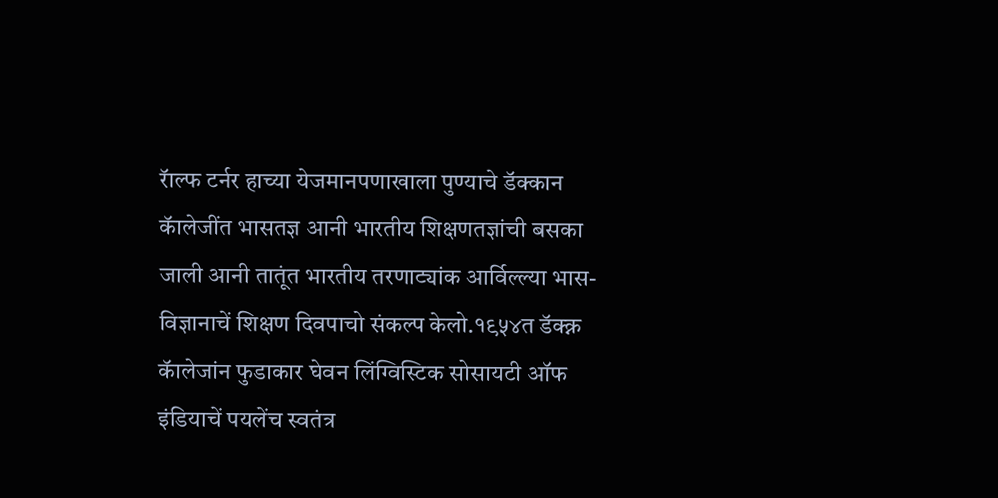रॅाल्फ टर्नर हाच्या येजमानपणाखाला पुण्याचे डॅक्कान कॅालेजींत भासतज्ञ आनी भारतीय शिक्षणतज्ञांची बसका जाली आनी तातूंत भारतीय तरणाट्यांक आर्विल्ल्या भास-विज्ञानाचें शिक्षण दिवपाचो संकल्प केलो.१९५४त डॅक्क्न कॅालेजांन फुडाकार घेवन लिंग्विस्टिक सोसायटी ऑफ इंडियाचें पयलेंच स्वतंत्र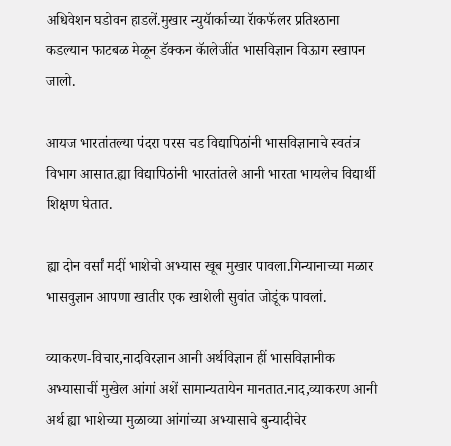अधिवेशन घडोवन हाडलें.मुखार न्युयॅार्काच्या रॅाकफॅलर प्रतिश्ठाना कडल्यान फाटबळ मेळून डॅक्कन कॅालेजींत भासविज्ञान विऊाग स्खापन जालो.

आयज भारतांतल्या पंदरा परस चड विद्यापिठांनी भासविज्ञानाचे स्वतंत्र विभाग आसात.ह्या विद्यापिठांनी भारतांतले आनी भारता भायलेच विद्यार्थी शिक्षण घेतात.

ह्या दोन वर्सां मदीं भाशेचो अभ्यास खूब मुखार पावला.गिन्यानाच्या मळार भासवुज्ञान आपणा खातीर एक खाशेली सुवांत जोडूंक पावलां.

व्याकरण-विचार,नादविरज्ञान आनी अर्थविज्ञान हीं भासविज्ञानीक अभ्यासाचीं मुखेल आंगां अशें सामान्यतायेन मानतात.नाद,व्याकरण आनी अर्थ ह्या भाशेच्या मुळाव्या आंगांच्या अभ्यासाचे बुन्यादीचेर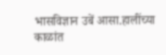भासविज्ञान उबें आसा.हालींच्या काळांत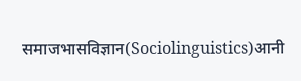समाजभासविज्ञान(Sociolinguistics)आनी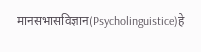मानसभासविज्ञान(Psycholinguistice)हे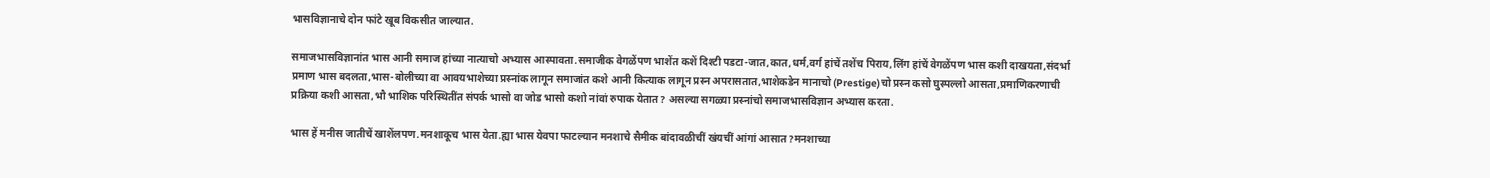भासविज्ञानाचे दोन फांटे खूब विकसीत जाल्यात.

समाजभासविज्ञानांत भास आनी समाज हांच्या नात्याचो अभ्यास आस्पावता.समाजीक वेगळेंपण भाशेंत कशें दिश्टी पडटा-जात,कात,धर्म,वर्ग हांचें तशेंच पिराय,लिंग हांचें वेगळेंपण भास कशी दाखयता,संदर्भा प्रमाण भास बदलता,भास-बोलीच्या वा आवयभाशेच्या प्रस्नांक लागून समाजांत कशे आनी कित्याक लागून प्रस्न अपरासतात,भाशेकडेन मानाचो (Prestige)चो प्रस्न कसो घुस्पल्लो आसता,प्रमाणिकरणाची प्रक्रिया कशी आसता,भौ भाशिक परिस्थितींत संपर्क भासो वा जोड भासो कशो नांवां रुपाक येतात? असल्या सगळ्या प्रस्नांचो समाजभासविज्ञान अभ्यास करता.

भास हें मनीस जातीचें खाशेंलपण.मनशाकूच भास येता.ह्या भास येवपा फाटल्यान मनशाचे सैमीक बांदावळीचीं खंयचीं आंगां आसात?मनशाच्या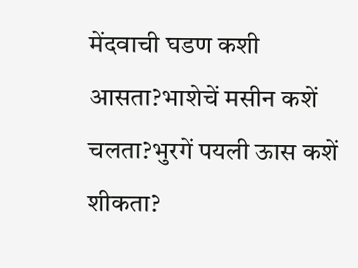मेंदवाची घडण कशी आसता?भाशेचें मसीन कशें चलता?भुरगें पयली ऊास कशें शीकता?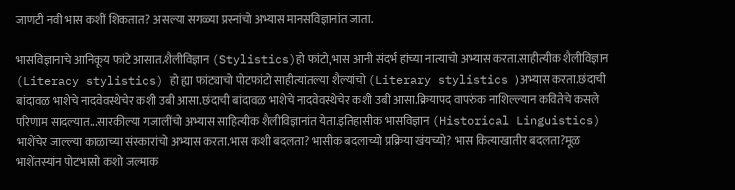जाणटी नवी भास कशीं शिकतात? असल्या सगळ्या प्रस्नांचो अभ्यास मानसविज्ञानांत जाता.

भासविज्ञानाचे आनिकूय फांटे आसात.शैलीविज्ञान (Stylistics)हो फांटो,भास आनी संदर्भ हांच्या नात्याचो अभ्यास करता.साहीत्यीक शैलीविज्ञान (Literacy stylistics) हो ह्या फांट्याचो पोटफांटो साहीत्यांतल्या शैल्यांचो (Literary stylistics )अभ्यास करता.छंदाची बांदावळ भाशेचे नादवेवस्थेचेर कशी उबी आसा.छंदाची बांदावळ भाशेचे नादवेवस्थेचेर कशी उबी आसा.क्रियापद वापरुंक नाशिल्ल्यान कवितेचे कसले परिणाम सादल्यात...सारकील्या गजालींचो अभ्यास साहित्यीक शैलीविज्ञानांत येता.इतिहासीक भासविज्ञान (Historical Linguistics) भाशेंचेर जाल्ल्या काळाच्या संस्कारांचो अभ्यास करता.भास कशी बदलता? भासीक बदलाच्यो प्रक्रिया खंयच्यो? भास कित्याखातीर बदलता?मूळ भाशेंतस्यांन पोटभासो कशो जल्माक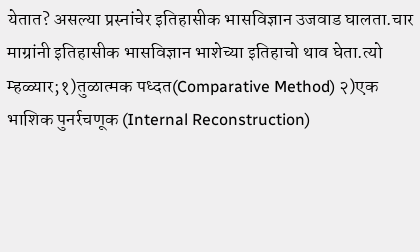येतात? असल्या प्रस्नांचेर इतिहासीक भासविज्ञान उजवाड घालता.चार माग्रांनी इतिहासीक भासविज्ञान भाशेच्या इतिहाचो थाव घेता.त्यो म्हळ्यार;१)तुळात्मक पध्दत(Comparative Method) २)एक भाशिक पुनर्रचणूक (Internal Reconstruction)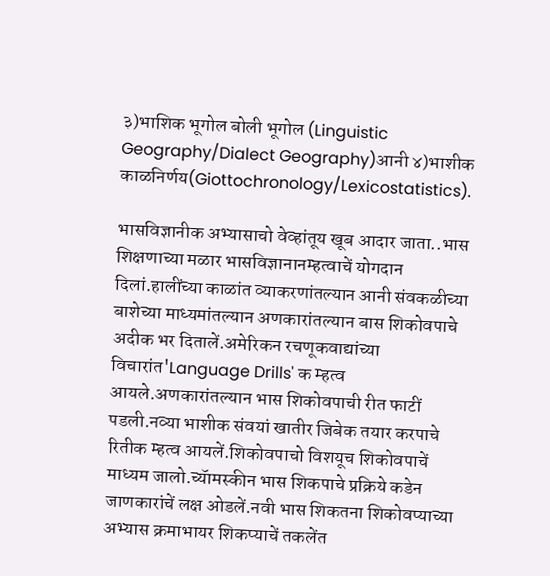३)भाशिक भूगोल बोली भूगोल (Linguistic Geography/Dialect Geography)आनी ४)भाशीक काळनिर्णय(Giottochronology/Lexicostatistics).

भासविज्ञानीक अभ्यासाचो वेव्हांतूय खूब आदार जाता..भास शिक्षणाच्या मळार भासविज्ञानानम्हत्वाचें योगदान दिलां.हालींच्या काळांत व्याकरणांतल्यान आनी संवकळीच्या बाशेच्या माध्यमांतल्यान अणकारांतल्यान बास शिकोवपाचे अदीक भर दितालें.अमेरिकन रचणूकवाद्यांच्या विचारांत'Language Drills' क म्हत्व आयले.अणकारांतल्यान भास शिकोवपाची रीत फाटीं पडली.नव्या भाशीक संवयां खातीर जिबेक तयार करपाचे रितीक म्हत्व आयलें.शिकोवपाचो विशयूच शिकोवपाचें माध्यम जालो.च्यॅामस्कीन भास शिकपाचे प्रक्रिये कडेन जाणकारांचें लक्ष ओडलें.नवी भास शिकतना शिकोवप्याच्या अभ्यास क्रमाभायर शिकप्याचें तकलेंत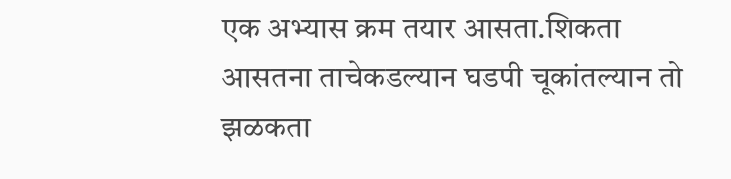एक अभ्यास क्रम तयार आसता.शिकता आसतना ताचेकडल्यान घडपी चूकांतल्यान तो झळकता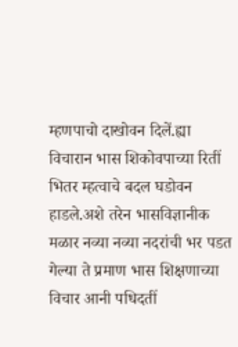म्हणपाचो दाखोवन दिलें.ह्या विचारान भास शिकोवपाच्या रितीं भितर म्हत्वाचे बदल घडोवन हाडले.अशे तरेन भासविज्ञानीक मळार नव्या नव्या नदरांची भर पडत गेल्या ते प्रमाण भास शिक्षणाच्या विचार आनी पधिदतीं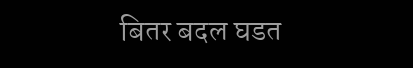बितर बदल घडत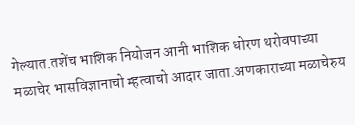गेल्यात.तशेंच भाशिक नियोजन आनी भाशिक धोरण थरोवपाच्या मळाचेर भासविज्ञानाचो म्हत्वाचो आदार जाता.अणकाराच्या मळाचेरुय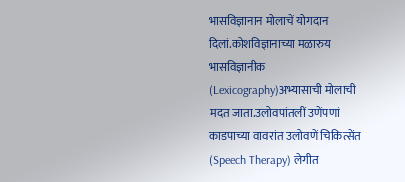भासविज्ञानान मोलाचें योगदान दिलां.कोशविज्ञानाच्या मळारुय भासविज्ञानीक (Lexicography)अभ्यासाची मोलाची मदत जाता.उलोवपांतलीं उणेंपणां काडपाच्या वावरांत उलोवणें चिकित्सेंत (Speech Therapy) लेगीत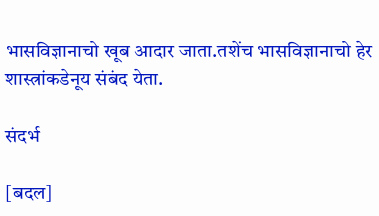भासविज्ञानाचो खूब आदार जाता.तशेंच भासविज्ञानाचो हेर शास्त्रांकडेनूय संबंद येता.

संदर्भ

[बदल]